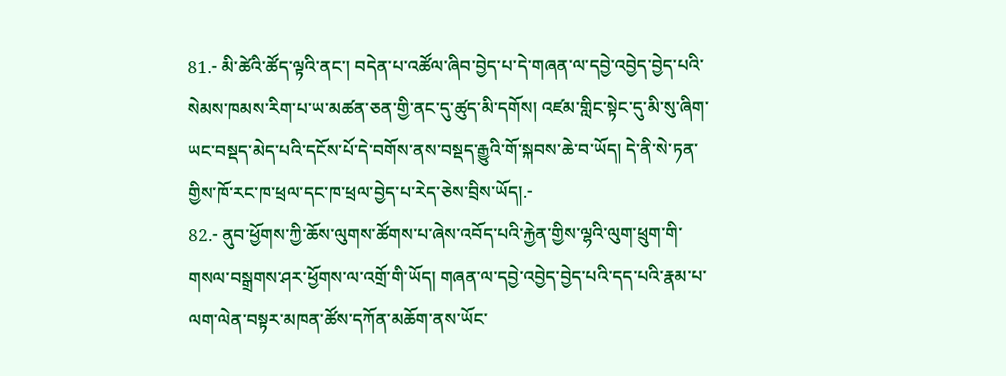81.- མི་ཚེའི་ཚོད་ལྟའི་ནང་། བདེན་པ་འཚོལ་ཞིབ་བྱེད་པ་དེ་གཞན་ལ་དབྱེ་འབྱེད་བྱེད་པའི་སེམས་ཁམས་རིག་པ་ཡ་མཚན་ཅན་གྱི་ནང་དུ་ཚུད་མི་དགོས། འཛམ་གླིང་སྟེང་དུ་མི་སུ་ཞིག་ཡང་བསྡད་མེད་པའི་དངོས་པོ་དེ་བགོས་ནས་བསྡད་རྒྱུའི་གོ་སྐབས་ཆེ་བ་ཡོད། དེ་ནི་སེ་ཏན་གྱིས་ཁོ་རང་ཁ་ཕྲལ་དང་ཁ་ཕྲལ་བྱེད་པ་རེད་ཅེས་བྲིས་ཡོད།.-
82.- ནུབ་ཕྱོགས་ཀྱི་ཆོས་ལུགས་ཚོགས་པ་ཞེས་འབོད་པའི་རྐྱེན་གྱིས་ལྷའི་ལུག་ཕྲུག་གི་གསལ་བསྒྲགས་ཤར་ཕྱོགས་ལ་འགྲོ་གི་ཡོད། གཞན་ལ་དབྱེ་འབྱེད་བྱེད་པའི་དད་པའི་རྣམ་པ་ལག་ལེན་བསྟར་མཁན་ཚོས་དཀོན་མཆོག་ནས་ཡོང་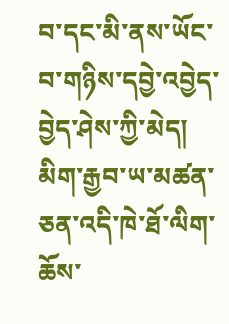བ་དང་མི་ནས་ཡོང་བ་གཉིས་དབྱེ་འབྱེད་བྱེད་ཤེས་ཀྱི་མེད། མིག་རྒྱབ་ཡ་མཚན་ཅན་འདི་ཁེ་ཐོ་ལིག་ཆོས་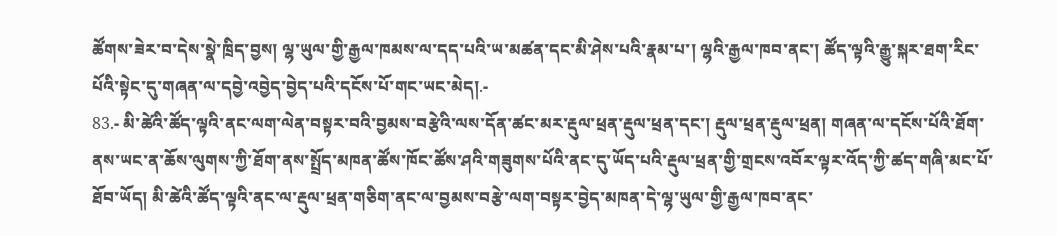ཚོགས་ཟེར་བ་དེས་སྣེ་ཁྲིད་བྱས། ལྷ་ཡུལ་གྱི་རྒྱལ་ཁམས་ལ་དད་པའི་ཡ་མཚན་དང་མི་ཤེས་པའི་རྣམ་པ་། ལྷའི་རྒྱལ་ཁབ་ནང་། ཚོད་ལྟའི་རྒྱུ་སྐར་ཐག་རིང་པོའི་སྟེང་དུ་གཞན་ལ་དབྱེ་འབྱེད་བྱེད་པའི་དངོས་པོ་གང་ཡང་མེད།.-
83.- མི་ཚེའི་ཚོད་ལྟའི་ནང་ལག་ལེན་བསྟར་བའི་བྱམས་བརྩེའི་ལས་དོན་ཚང་མར་རྡུལ་ཕྲན་རྡུལ་ཕྲན་དང་། རྡུལ་ཕྲན་རྡུལ་ཕྲན། གཞན་ལ་དངོས་པོའི་ཐོག་ནས་ཡང་ན་ཆོས་ལུགས་ཀྱི་ཐོག་ནས་སྤྲོད་མཁན་ཚོས་ཁོང་ཚོས་ཤའི་གཟུགས་པོའི་ནང་དུ་ཡོད་པའི་རྡུལ་ཕྲན་གྱི་གྲངས་འབོར་ལྟར་འོད་ཀྱི་ཚད་གཞི་མང་པོ་ཐོབ་ཡོད། མི་ཚེའི་ཚོད་ལྟའི་ནང་ལ་རྡུལ་ཕྲན་གཅིག་ནང་ལ་བྱམས་བརྩེ་ལག་བསྟར་བྱེད་མཁན་དེ་ལྷ་ཡུལ་གྱི་རྒྱལ་ཁབ་ནང་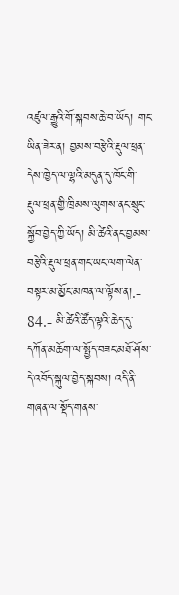འཛུལ་རྒྱུའི་གོ་སྐབས་ཆེ་བ་ཡོད། གང་ཡིན་ཟེར་ན། བྱམས་བརྩེའི་རྡུལ་ཕྲན་དེས་ཁྱེད་ལ་ལྷའི་མདུན་དུ་ཁོང་གི་རྡུལ་ཕྲན་གྱི་ཁྲིམས་ལུགས་ནང་སྲུང་སྐྱོབ་བྱེད་ཀྱི་ཡོད། མི་ཚེའི་ནང་བྱམས་བརྩེའི་རྡུལ་ཕྲན་གང་ཡང་ལག་ལེན་བསྟར་མ་མྱོང་མཁན་ལ་ལྟོས་ན།.-
84.- མི་ཚེའི་ཚོད་ལྟའི་ཆེད་དུ་དཀོན་མཆོག་ལ་སྤྱོད་བཟང་མཐོ་ཤོས་དེ་འབོད་སྐུལ་བྱེད་སྐབས། འདི་ནི་གཞན་ལ་སྡོད་གནས་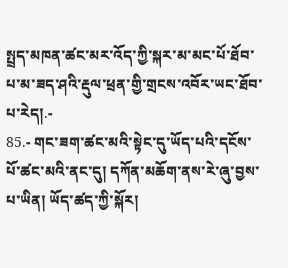སྤྲད་མཁན་ཚང་མར་འོད་ཀྱི་སྐར་མ་མང་པོ་ཐོབ་པ་མ་ཟད་ཤའི་རྡུལ་ཕྲན་གྱི་གྲངས་འབོར་ཡང་ཐོབ་པ་རེད།.-
85.- གང་ཟག་ཚང་མའི་སྟེང་དུ་ཡོད་པའི་དངོས་པོ་ཚང་མའི་ནང་དུ། དཀོན་མཆོག་ནས་རེ་ཞུ་བྱས་པ་ཡིན། ཡོད་ཚད་ཀྱི་སྐོར།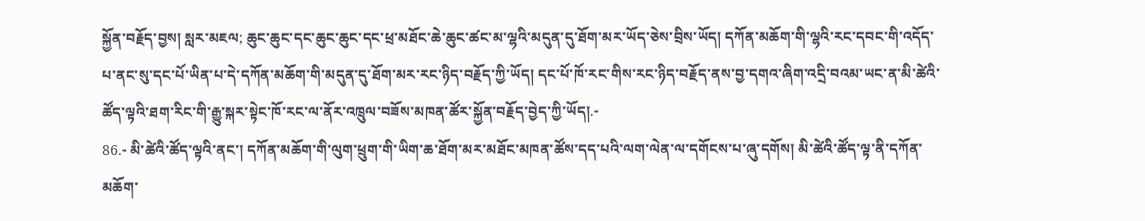སྐྱོན་བརྗོད་བྱས། སླར་མཇལ; ཆུང་ཆུང་དང་ཆུང་ཆུང་དང་ཕྲ་མཐོང་ཆེ་ཆུང་ཚང་མ་ལྷའི་མདུན་དུ་ཐོག་མར་ཡོད་ཅེས་བྲིས་ཡོད། དཀོན་མཆོག་གི་ལྷའི་རང་དབང་གི་འདོད་པ་ནང་སུ་དང་པོ་ཡིན་པ་དེ་དཀོན་མཆོག་གི་མདུན་དུ་ཐོག་མར་རང་ཉིད་བརྗོད་ཀྱི་ཡོད། དང་པོ་ཁོ་རང་གིས་རང་ཉིད་བརྗོད་ནས་བྱ་དགའ་ཞིག་འདྲི་བའམ་ཡང་ན་མི་ཚེའི་ཚོད་ལྟའི་ཐག་རིང་གི་རྒྱུ་སྐར་སྟེང་ཁོ་རང་ལ་ནོར་འཁྲུལ་བཟོས་མཁན་ཚོར་སྐྱོན་བརྗོད་བྱེད་ཀྱི་ཡོད།.-
86.- མི་ཚེའི་ཚོད་ལྟའི་ནང་། དཀོན་མཆོག་གི་ལུག་ཕྲུག་གི་ཡིག་ཆ་ཐོག་མར་མཐོང་མཁན་ཚོས་དད་པའི་ལག་ལེན་ལ་དགོངས་པ་ཞུ་དགོས། མི་ཚེའི་ཚོད་ལྟ་ནི་དཀོན་མཆོག་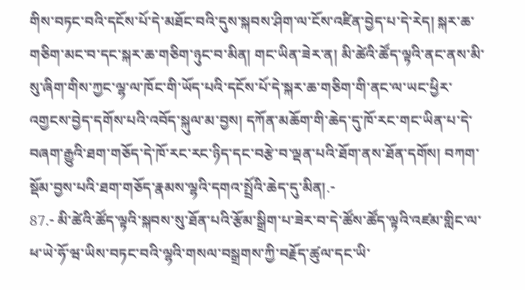གིས་བཏང་བའི་དངོས་པོ་དེ་མཐོང་བའི་དུས་སྐབས་ཤིག་ལ་ངོས་འཛིན་བྱེད་པ་དེ་རེད། སྐར་ཆ་གཅིག་མང་བ་དང་སྐར་ཆ་གཅིག་ཉུང་བ་མིན། གང་ཡིན་ཟེར་ན། མི་ཚེའི་ཚོད་ལྟའི་ནང་ནས་མི་སུ་ཞིག་གིས་ཀྱང་ལྷ་ལ་ཁོང་གི་ཡོད་པའི་དངོས་པོ་དེ་སྐར་ཆ་གཅིག་གི་ནང་ལ་ཡང་ཕྱིར་འགྱངས་བྱེད་དགོས་པའི་འབོད་སྐུལ་མ་བྱས། དཀོན་མཆོག་གི་ཆེད་དུ་ཁོ་རང་གང་ཡིན་པ་དེ་བཞག་རྒྱུའི་ཐག་གཅོད་དེ་ཁོ་རང་རང་ཉིད་དང་བརྩེ་བ་ལྡན་པའི་ཐོག་ནས་ཐོན་དགོས། བཀག་སྡོམ་བྱས་པའི་ཐག་གཅོད་རྣམས་ལྷའི་དགའ་སྤྲོའི་ཆེད་དུ་མིན།.-
87.- མི་ཚེའི་ཚོད་ལྟའི་སྐབས་སུ་ཐོན་པའི་རྩོམ་སྒྲིག་པ་ཟེར་བ་དེ་ཚོས་ཚོད་ལྟའི་འཛམ་གླིང་ལ་ཕ་ཡེ་ཧོ་ཝ་ཡིས་བཏང་བའི་ལྷའི་གསལ་བསྒྲགས་ཀྱི་བརྗོད་ཚུལ་དང་ཡི་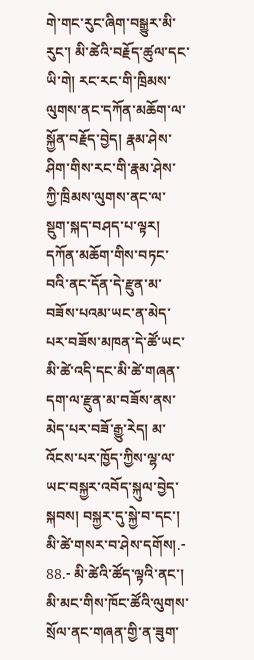གེ་གང་རུང་ཞིག་བསྒྱུར་མི་རུང་། མི་ཚེའི་བརྗོད་ཚུལ་དང་ཡི་གེ། རང་རང་གི་ཁྲིམས་ལུགས་ནང་དཀོན་མཆོག་ལ་སྐྱོན་བརྗོད་བྱེད། རྣམ་ཤེས་ཤིག་གིས་རང་གི་རྣམ་ཤེས་ཀྱི་ཁྲིམས་ལུགས་ནང་ལ་སྡུག་སྐད་བཤད་པ་ལྟར། དཀོན་མཆོག་གིས་བཏང་བའི་ནང་དོན་དེ་རྫུན་མ་བཟོས་པའམ་ཡང་ན་མེད་པར་བཟོས་མཁན་དེ་ཚོ་ཡང་མི་ཚེ་འདི་དང་མི་ཚེ་གཞན་དག་ལ་རྫུན་མ་བཟོས་ནས་མེད་པར་བཟོ་རྒྱུ་རེད། མ་འོངས་པར་ཁྱོད་ཀྱིས་ལྷ་ལ་ཡང་བསྐྱར་འབོད་སྐུལ་བྱེད་སྐབས། བསྐྱར་དུ་སྐྱེ་བ་དང་། མི་ཚེ་གསར་བ་ཤེས་དགོས།.-
88.- མི་ཚེའི་ཚོད་ལྟའི་ནང་། མི་མང་གིས་ཁོང་ཚོའི་ལུགས་སྲོལ་ནང་གཞན་གྱི་ན་ཟུག་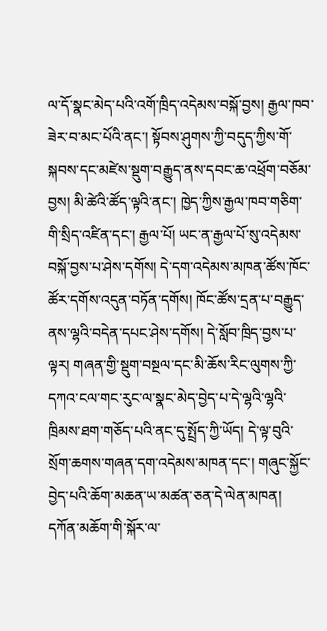ལ་དོ་སྣང་མེད་པའི་འགོ་ཁྲིད་འདེམས་བསྐོ་བྱས། རྒྱལ་ཁབ་ཟེར་བ་མང་པོའི་ནང་། སྟོབས་ཤུགས་ཀྱི་བདུད་ཀྱིས་གོ་སྐབས་དང་མཛེས་སྡུག་བརྒྱུད་ནས་དབང་ཆ་འཕྲོག་བཅོམ་བྱས། མི་ཚེའི་ཚོད་ལྟའི་ནང་། ཁྱེད་ཀྱིས་རྒྱལ་ཁབ་གཅིག་གི་སྲིད་འཛིན་དང་། རྒྱལ་པོ། ཡང་ན་རྒྱལ་པོ་སུ་འདེམས་བསྐོ་བྱས་པ་ཤེས་དགོས། དེ་དག་འདེམས་མཁན་ཚོས་ཁོང་ཚོར་དགོས་འདུན་བཏོན་དགོས། ཁོང་ཚོས་དྲན་པ་བརྒྱུད་ནས་ལྷའི་བདེན་དཔང་ཤེས་དགོས། དེ་སློབ་ཁྲིད་བྱས་པ་ལྟར། གཞན་གྱི་སྡུག་བསྔལ་དང་མི་ཆོས་རིང་ལུགས་ཀྱི་དཀའ་ངལ་གང་རུང་ལ་སྣང་མེད་བྱེད་པ་དེ་ལྷའི་ལྷའི་ཁྲིམས་ཐག་གཅོད་པའི་ནང་དུ་སྤྲོད་ཀྱི་ཡོད། དེ་ལྟ་བུའི་སྲོག་ཆགས་གཞན་དག་འདེམས་མཁན་དང་། གཞུང་སྐྱོང་བྱེད་པའི་ཆོག་མཆན་ཡ་མཚན་ཅན་དེ་ལེན་མཁན། དཀོན་མཆོག་གི་སྐོར་ལ་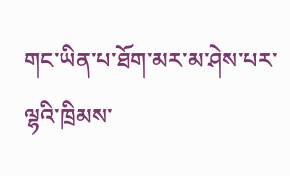གང་ཡིན་པ་ཐོག་མར་མ་ཤེས་པར་ལྷའི་ཁྲིམས་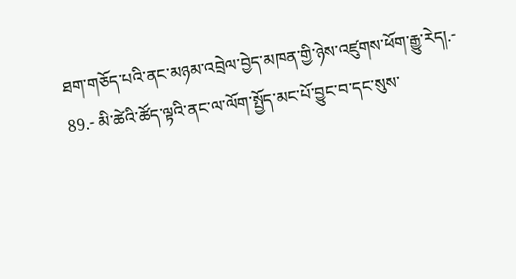ཐག་གཅོད་པའི་ནང་མཉམ་འབྲེལ་བྱེད་མཁན་གྱི་ཉེས་འཛུགས་ཕོག་རྒྱུ་རེད།.-
89.- མི་ཚེའི་ཚོད་ལྟའི་ནང་ལ་ལོག་སྤྱོད་མང་པོ་བྱུང་བ་དང་སུས་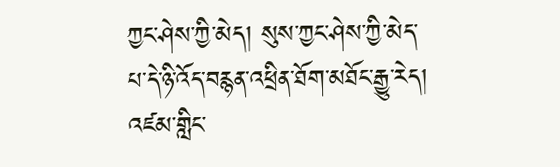ཀྱང་ཤེས་ཀྱི་མེད། སུས་ཀྱང་ཤེས་ཀྱི་མེད་པ་དེ་ཉི་འོད་བརྙན་འཕྲིན་ཐོག་མཐོང་རྒྱུ་རེད། འཛམ་གླིང་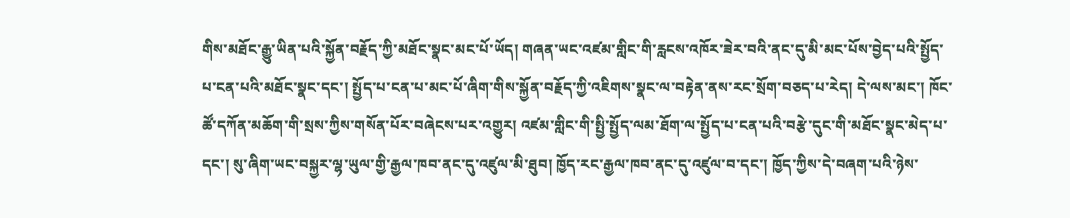གིས་མཐོང་རྒྱུ་ཡིན་པའི་སྐྱོན་བརྗོད་ཀྱི་མཐོང་སྣང་མང་པོ་ཡོད། གཞན་ཡང་འཛམ་གླིང་གི་རླངས་འཁོར་ཟེར་བའི་ནང་དུ་མི་མང་པོས་བྱེད་པའི་སྤྱོད་པ་ངན་པའི་མཐོང་སྣང་དང་། སྤྱོད་པ་ངན་པ་མང་པོ་ཞིག་གིས་སྐྱོན་བརྗོད་ཀྱི་འཇིགས་སྣང་ལ་བརྟེན་ནས་རང་སྲོག་བཅད་པ་རེད། དེ་ལས་མང་། ཁོང་ཚོ་དཀོན་མཆོག་གི་སྲས་ཀྱིས་གསོན་པོར་བཞེངས་པར་འགྱུར། འཛམ་གླིང་གི་སྤྱི་སྤྱོད་ལམ་ཐོག་ལ་སྤྱོད་པ་ངན་པའི་བརྩེ་དུང་གི་མཐོང་སྣང་མེད་པ་དང་། སུ་ཞིག་ཡང་བསྐྱར་ལྷ་ཡུལ་གྱི་རྒྱལ་ཁབ་ནང་དུ་འཛུལ་མི་ཐུབ། ཁྱོད་རང་རྒྱལ་ཁབ་ནང་དུ་འཛུལ་བ་དང་། ཁྱོད་ཀྱིས་དེ་བཞག་པའི་ཉེས་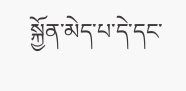སྐྱོན་མེད་པ་དེ་དང་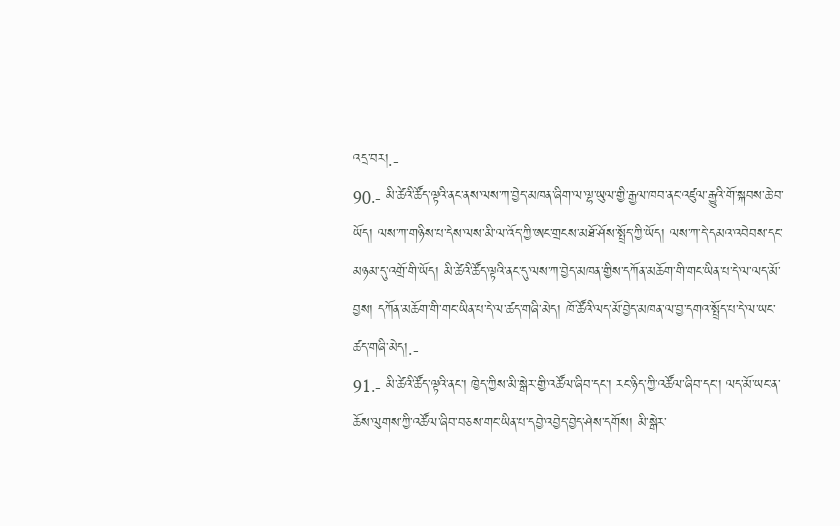འདྲ་བར།.-
90.- མི་ཚེའི་ཚོད་ལྟའི་ནང་ནས་ལས་ཀ་བྱེད་མཁན་ཞིག་ལ་ལྷ་ཡུལ་གྱི་རྒྱལ་ཁབ་ནང་འཛུལ་རྒྱུའི་གོ་སྐབས་ཆེ་བ་ཡོད། ལས་ཀ་གཉིས་པ་དེས་ལས་མི་ལ་འོད་ཀྱི་ཨང་གྲངས་མཐོ་ཤོས་སྤྲོད་ཀྱི་ཡོད། ལས་ཀ་དེ་དམའ་འབེབས་དང་མཉམ་དུ་འགྲོ་གི་ཡོད། མི་ཚེའི་ཚོད་ལྟའི་ནང་དུ་ལས་ཀ་བྱེད་མཁན་གྱིས་དཀོན་མཆོག་གི་གང་ཡིན་པ་དེ་ལ་ལད་མོ་བྱས། དཀོན་མཆོག་གི་གང་ཡིན་པ་དེ་ལ་ཚད་གཞི་མེད། ཁོ་ཚོའི་ལད་མོ་བྱེད་མཁན་ལ་བྱ་དགའ་སྤྲོད་པ་དེ་ལ་ཡང་ཚད་གཞི་མེད།.-
91.- མི་ཚེའི་ཚོད་ལྟའི་ནང་། ཁྱེད་ཀྱིས་མི་སྒེར་གྱི་འཚོལ་ཞིབ་དང་། རང་ཉིད་ཀྱི་འཚོལ་ཞིབ་དང་། ལད་མོ་ཡང་ན་ཆོས་ལུགས་ཀྱི་འཚོལ་ཞིབ་བཅས་གང་ཡིན་པ་དབྱེ་འབྱེད་བྱེད་ཤེས་དགོས། མི་སྒེར་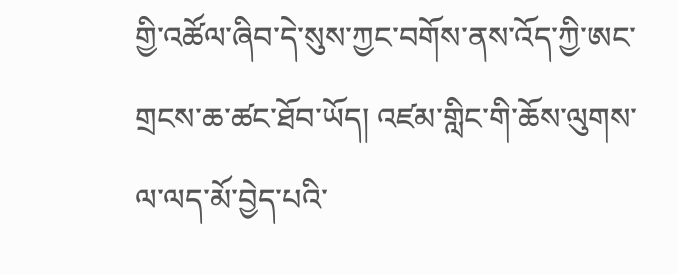གྱི་འཚོལ་ཞིབ་དེ་སུས་ཀྱང་བགོས་ནས་འོད་ཀྱི་ཨང་གྲངས་ཆ་ཚང་ཐོབ་ཡོད། འཛམ་གླིང་གི་ཆོས་ལུགས་ལ་ལད་མོ་བྱེད་པའི་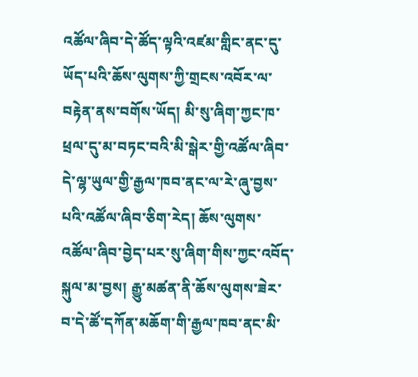འཚོལ་ཞིབ་དེ་ཚོད་ལྟའི་འཛམ་གླིང་ནང་དུ་ཡོད་པའི་ཆོས་ལུགས་ཀྱི་གྲངས་འབོར་ལ་བརྟེན་ནས་བགོས་ཡོད། མི་སུ་ཞིག་ཀྱང་ཁ་ཕྲལ་དུ་མ་བཏང་བའི་མི་སྒེར་གྱི་འཚོལ་ཞིབ་དེ་ལྷ་ཡུལ་གྱི་རྒྱལ་ཁབ་ནང་ལ་རེ་ཞུ་བྱས་པའི་འཚོལ་ཞིབ་ཅིག་རེད། ཆོས་ལུགས་འཚོལ་ཞིབ་བྱེད་པར་སུ་ཞིག་གིས་ཀྱང་འབོད་སྐུལ་མ་བྱས། རྒྱུ་མཚན་ནི་ཆོས་ལུགས་ཟེར་བ་དེ་ཚོ་དཀོན་མཆོག་གི་རྒྱལ་ཁབ་ནང་མི་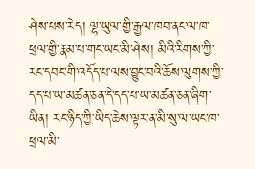ཤེས་པས་རེད། ལྷ་ཡུལ་གྱི་རྒྱལ་ཁབ་ནང་ལ་ཁ་ཕྲལ་གྱི་རྣམ་པ་གང་ཡང་མི་ཤེས། མིའི་རིགས་ཀྱི་རང་དབང་གི་འདོད་པ་ལས་བྱུང་བའི་ཆོས་ལུགས་ཀྱི་དད་པ་ཡ་མཚན་ཅན་དེ་དད་པ་ཡ་མཚན་ཅན་ཞིག་ཡིན། རང་ཉིད་ཀྱི་ཡིད་ཆེས་ལྟར་ན་མི་སུ་ལ་ཡང་ཁ་ཕྲལ་མི་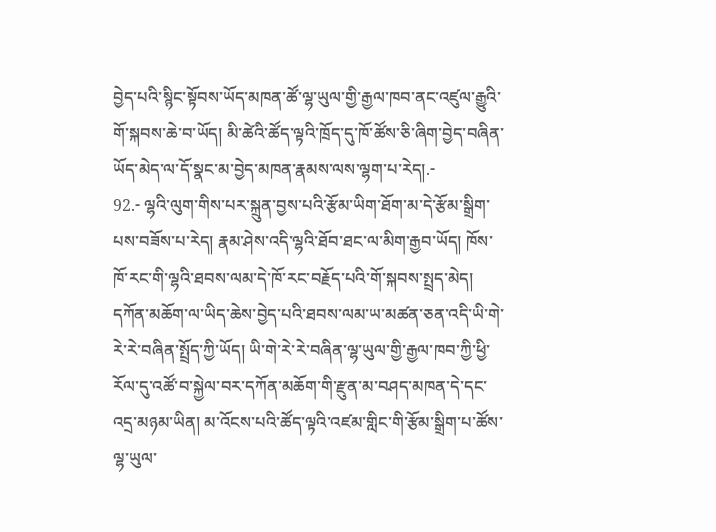བྱེད་པའི་སྙིང་སྟོབས་ཡོད་མཁན་ཚོ་ལྷ་ཡུལ་གྱི་རྒྱལ་ཁབ་ནང་འཛུལ་རྒྱུའི་གོ་སྐབས་ཆེ་བ་ཡོད། མི་ཚེའི་ཚོད་ལྟའི་ཁྲོད་དུ་ཁོ་ཚོས་ཅི་ཞིག་བྱེད་བཞིན་ཡོད་མེད་ལ་དོ་སྣང་མ་བྱེད་མཁན་རྣམས་ལས་ལྷག་པ་རེད།.-
92.- ལྷའི་ལུག་གིས་པར་སྐྲུན་བྱས་པའི་རྩོམ་ཡིག་ཐོག་མ་དེ་རྩོམ་སྒྲིག་པས་བཟོས་པ་རེད། རྣམ་ཤེས་འདི་ལྷའི་ཐོབ་ཐང་ལ་མིག་རྒྱབ་ཡོད། ཁོས་ཁོ་རང་གི་ལྷའི་ཐབས་ལམ་དེ་ཁོ་རང་བརྗོད་པའི་གོ་སྐབས་སྤྲད་མེད། དཀོན་མཆོག་ལ་ཡིད་ཆེས་བྱེད་པའི་ཐབས་ལམ་ཡ་མཚན་ཅན་འདི་ཡི་གེ་རེ་རེ་བཞིན་སྤྲོད་ཀྱི་ཡོད། ཡི་གེ་རེ་རེ་བཞིན་ལྷ་ཡུལ་གྱི་རྒྱལ་ཁབ་ཀྱི་ཕྱི་རོལ་དུ་འཚོ་བ་སྐྱེལ་བར་དཀོན་མཆོག་གི་རྫུན་མ་བཤད་མཁན་དེ་དང་འདྲ་མཉམ་ཡིན། མ་འོངས་པའི་ཚོད་ལྟའི་འཛམ་གླིང་གི་རྩོམ་སྒྲིག་པ་ཚོས་ལྷ་ཡུལ་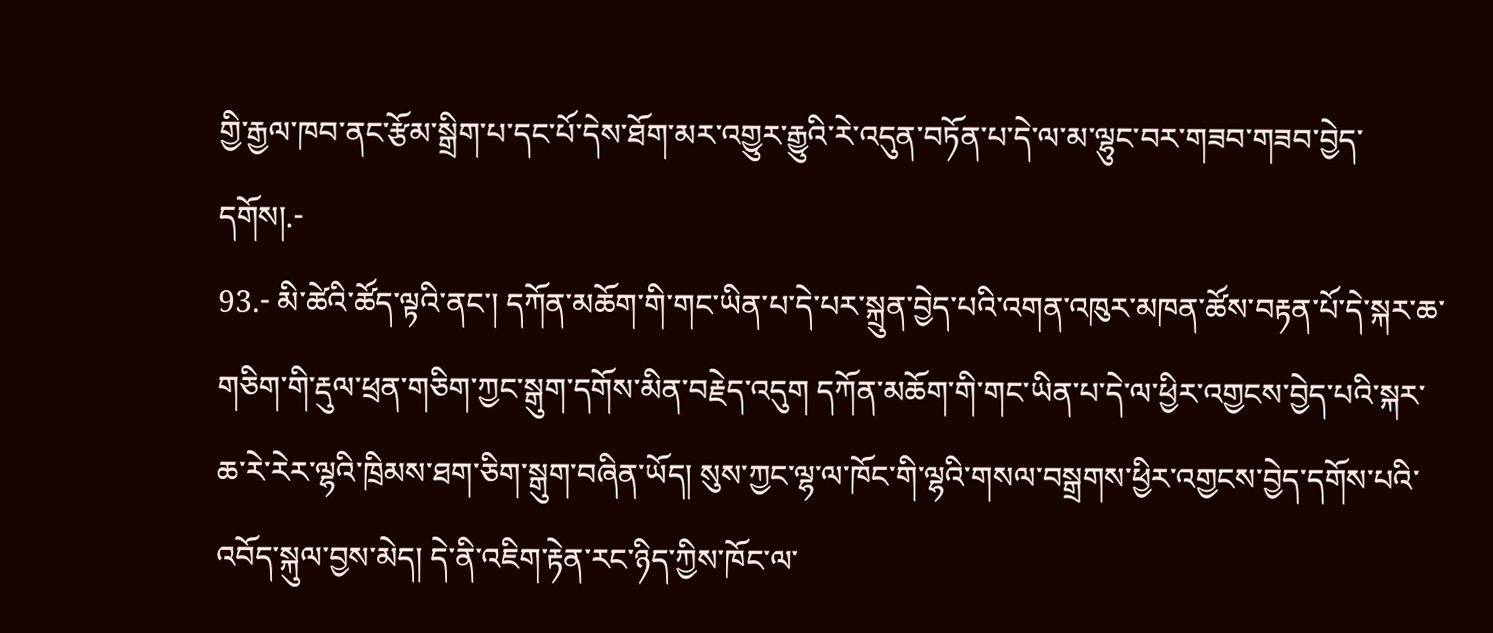གྱི་རྒྱལ་ཁབ་ནང་རྩོམ་སྒྲིག་པ་དང་པོ་དེས་ཐོག་མར་འགྱུར་རྒྱུའི་རེ་འདུན་བཏོན་པ་དེ་ལ་མ་ལྷུང་བར་གཟབ་གཟབ་བྱེད་དགོས།.-
93.- མི་ཚེའི་ཚོད་ལྟའི་ནང་། དཀོན་མཆོག་གི་གང་ཡིན་པ་དེ་པར་སྐྲུན་བྱེད་པའི་འགན་འཁུར་མཁན་ཚོས་བརྟན་པོ་དེ་སྐར་ཆ་གཅིག་གི་རྡུལ་ཕྲན་གཅིག་ཀྱང་སྒུག་དགོས་མིན་བརྗེད་འདུག དཀོན་མཆོག་གི་གང་ཡིན་པ་དེ་ལ་ཕྱིར་འགྱངས་བྱེད་པའི་སྐར་ཆ་རེ་རེར་ལྷའི་ཁྲིམས་ཐག་ཅིག་སྒུག་བཞིན་ཡོད། སུས་ཀྱང་ལྷ་ལ་ཁོང་གི་ལྷའི་གསལ་བསྒྲགས་ཕྱིར་འགྱངས་བྱེད་དགོས་པའི་འབོད་སྐུལ་བྱས་མེད། དེ་ནི་འཇིག་རྟེན་རང་ཉིད་ཀྱིས་ཁོང་ལ་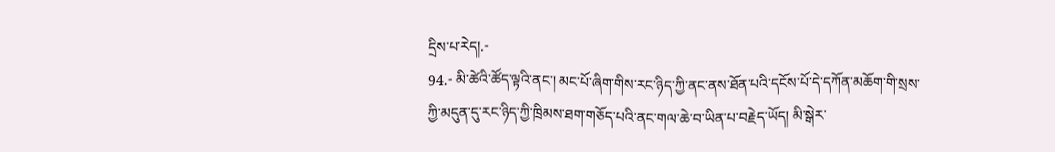དྲིས་པ་རེད།.-
94.- མི་ཚེའི་ཚོད་ལྟའི་ནང་། མང་པོ་ཞིག་གིས་རང་ཉིད་ཀྱི་ནང་ནས་ཐོན་པའི་དངོས་པོ་དེ་དཀོན་མཆོག་གི་སྲས་ཀྱི་མདུན་དུ་རང་ཉིད་ཀྱི་ཁྲིམས་ཐག་གཅོད་པའི་ནང་གལ་ཆེ་བ་ཡིན་པ་བརྗེད་ཡོད། མི་སྒེར་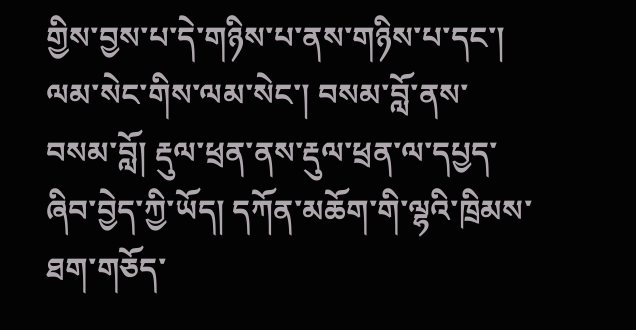གྱིས་བྱས་པ་དེ་གཉིས་པ་ནས་གཉིས་པ་དང་། ལམ་སེང་གིས་ལམ་སེང་། བསམ་བློ་ནས་བསམ་བློ། རྡུལ་ཕྲན་ནས་རྡུལ་ཕྲན་ལ་དཔྱད་ཞིབ་བྱེད་ཀྱི་ཡོད། དཀོན་མཆོག་གི་ལྷའི་ཁྲིམས་ཐག་གཅོད་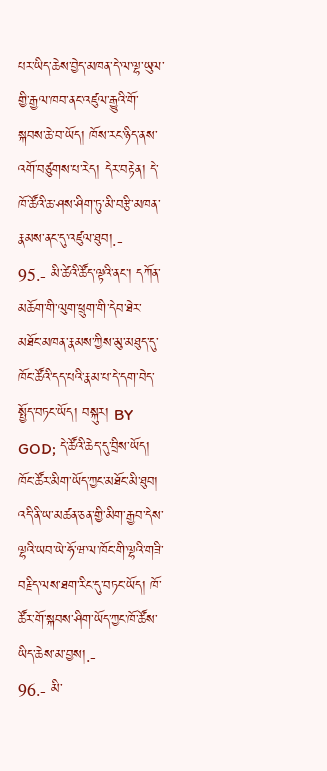པར་ཡིད་ཆེས་བྱེད་མཁན་དེ་ལ་ལྷ་ཡུལ་གྱི་རྒྱལ་ཁབ་ནང་འཛུལ་རྒྱུའི་གོ་སྐབས་ཆེ་བ་ཡོད། ཁོས་རང་ཉིད་ནས་འགོ་བཙུགས་པ་རེད། དེར་བརྟེན། དེ་ཁོ་ཚོའི་ཆ་ཤས་ཤིག་ཏུ་མི་བརྩི་མཁན་རྣམས་ནང་དུ་འཛུལ་ཐུབ།.-
95.- མི་ཚེའི་ཚོད་ལྟའི་ནང་། དཀོན་མཆོག་གི་ལུག་ཕྲུག་གི་དེབ་ཐེར་མཐོང་མཁན་རྣམས་ཀྱིས་མུ་མཐུད་དུ་ཁོང་ཚོའི་དད་པའི་རྣམ་པ་དེ་དག་བེད་སྤྱོད་བཏང་ཡོད། བསྐུར། BY GOD; དེ་ཚོའི་ཆེད་དུ་བྲིས་ཡོད། ཁོང་ཚོར་མིག་ཡོད་ཀྱང་མཐོང་མི་ཐུབ། འདི་ནི་ཡ་མཚན་ཅན་གྱི་མིག་རྒྱབ་དེས་ལྷའི་ཡབ་ཡེ་ཧོ་ཝ་ལ་ཁོང་གི་ལྷའི་གཟི་བརྗིད་ལས་ཐག་རིང་དུ་བཏང་ཡོད། ཁོ་ཚོར་གོ་སྐབས་ཤིག་ཡོད་ཀྱང་ཁོ་ཚོས་ཡིད་ཆེས་མ་བྱས།.-
96.- མི་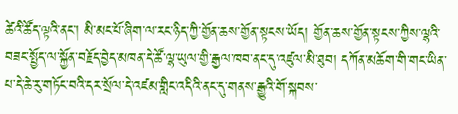ཚེའི་ཚོད་ལྟའི་ནང་། མི་མང་པོ་ཞིག་ལ་རང་ཉིད་ཀྱི་གྱོན་ཆས་གྱོན་སྟངས་ཡོད། གྱོན་ཆས་གྱོན་སྟངས་ཀྱིས་ལྷའི་བཟང་སྤྱོད་ལ་སྐྱོན་བརྗོད་བྱེད་མཁན་དེ་ཚོ་ལྷ་ཡུལ་གྱི་རྒྱལ་ཁབ་ནང་དུ་འཛུལ་མི་ཐུབ། དཀོན་མཆོག་གི་གང་ཡིན་པ་དེ་ཆེ་རུ་གཏོང་བའི་དར་སྲོལ་དེ་འཛམ་གླིང་འདིའི་ནང་དུ་གནས་རྒྱུའི་གོ་སྐབས་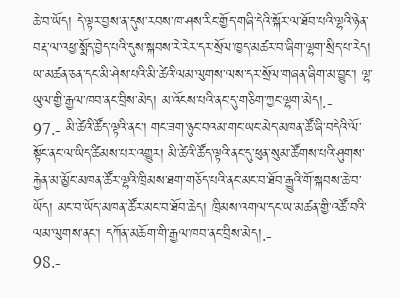ཆེ་བ་ཡོད། དེ་ལྟར་བྱས་ན་དུས་རབས་ཁ་ཤས་རིང་གྱོད་གཞི་དེའི་སྐོར་ལ་ཐོབ་པའི་ལྷའི་ཉེན་བརྡ་ལ་འཕྱ་སྨོད་བྱེད་པའི་དུས་སྐབས་རེ་རེར་དར་སྲོལ་ཁྱད་མཚར་བ་ཞིག་ལྷག་སྲིད་པ་རེད། ཡ་མཚན་ཅན་དང་མི་ཤེས་པའི་མི་ཚེའི་ལམ་ལུགས་ལས་དར་སྲོལ་གཞན་ཞིག་མ་བྱུང་། ལྷ་ཡུལ་གྱི་རྒྱལ་ཁབ་ནང་བྲིས་མེད། མ་འོངས་པའི་ནང་དུ་གཅིག་ཀྱང་ལྷག་མེད།.-
97.- མི་ཚེའི་ཚོད་ལྟའི་ནང་། གང་ཟག་ཉུང་བའམ་གང་ཡང་མེད་མཁན་ཚོ་ཞི་བདེའི་ལོ་སྟོང་ནང་ལ་ཡིད་ཚིམས་པར་འགྱུར། མི་ཚེའི་ཚོད་ལྟའི་ནང་དུ་ཕུན་སུམ་ཚོགས་པའི་ཤུགས་རྐྱེན་མ་མྱོང་མཁན་ཚོར་ལྷའི་ཁྲིམས་ཐག་གཅོད་པའི་ནང་མང་བ་ཐོབ་རྒྱུའི་གོ་སྐབས་ཆེ་བ་ཡོད། མང་བ་ཡོད་མཁན་ཚོར་མང་བ་ཐོབ་ཆེད། ཁྲིམས་འགལ་དང་ཡ་མཚན་གྱི་འཚོ་བའི་ལམ་ལུགས་ནང་། དཀོན་མཆོག་གི་རྒྱལ་ཁབ་ནང་བྲིས་མེད།.-
98.-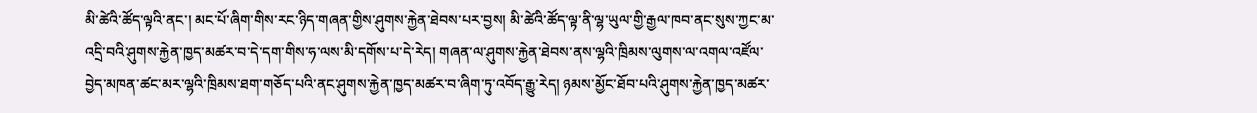མི་ཚེའི་ཚོད་ལྟའི་ནང་། མང་པོ་ཞིག་གིས་རང་ཉིད་གཞན་གྱིས་ཤུགས་རྐྱེན་ཐེབས་པར་བྱས། མི་ཚེའི་ཚོད་ལྟ་ནི་ལྷ་ཡུལ་གྱི་རྒྱལ་ཁབ་ནང་སུས་ཀྱང་མ་འདྲི་བའི་ཤུགས་རྐྱེན་ཁྱད་མཚར་བ་དེ་དག་གིས་ཧ་ལས་མི་དགོས་པ་དེ་རེད། གཞན་ལ་ཤུགས་རྐྱེན་ཐེབས་ནས་ལྷའི་ཁྲིམས་ལུགས་ལ་འགལ་འཛོལ་བྱེད་མཁན་ཚང་མར་ལྷའི་ཁྲིམས་ཐག་གཅོད་པའི་ནང་ཤུགས་རྐྱེན་ཁྱད་མཚར་བ་ཞིག་ཏུ་འབོད་རྒྱུ་རེད། ཉམས་མྱོང་ཐོབ་པའི་ཤུགས་རྐྱེན་ཁྱད་མཚར་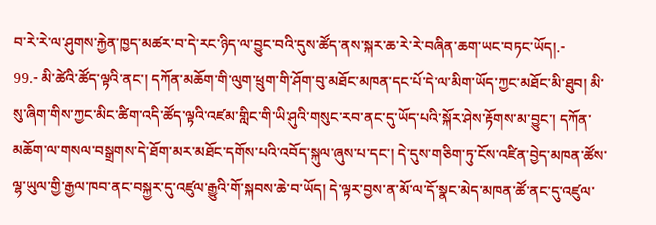བ་རེ་རེ་ལ་ཤུགས་རྐྱེན་ཁྱད་མཚར་བ་དེ་རང་ཉིད་ལ་བྱུང་བའི་དུས་ཚོད་ནས་སྐར་ཆ་རེ་རེ་བཞིན་ཆག་ཡང་བཏང་ཡོད།.-
99.- མི་ཚེའི་ཚོད་ལྟའི་ནང་། དཀོན་མཆོག་གི་ལུག་ཕྲུག་གི་ཤོག་བུ་མཐོང་མཁན་དང་པོ་དེ་ལ་མིག་ཡོད་ཀྱང་མཐོང་མི་ཐུབ། མི་སུ་ཞིག་གིས་ཀྱང་མིང་ཚིག་འདི་ཚོད་ལྟའི་འཛམ་གླིང་གི་ཡི་ཤུའི་གསུང་རབ་ནང་དུ་ཡོད་པའི་སྐོར་ཤེས་རྟོགས་མ་བྱུང་། དཀོན་མཆོག་ལ་གསལ་བསྒྲགས་དེ་ཐོག་མར་མཐོང་དགོས་པའི་འབོད་སྐུལ་ཞུས་པ་དང་། དེ་དུས་གཅིག་ཏུ་ངོས་འཛིན་བྱེད་མཁན་ཚོས་ལྷ་ཡུལ་གྱི་རྒྱལ་ཁབ་ནང་བསྐྱར་དུ་འཛུལ་རྒྱུའི་གོ་སྐབས་ཆེ་བ་ཡོད། དེ་ལྟར་བྱས་ན་མོ་ལ་དོ་སྣང་མེད་མཁན་ཚོ་ནང་དུ་འཛུལ་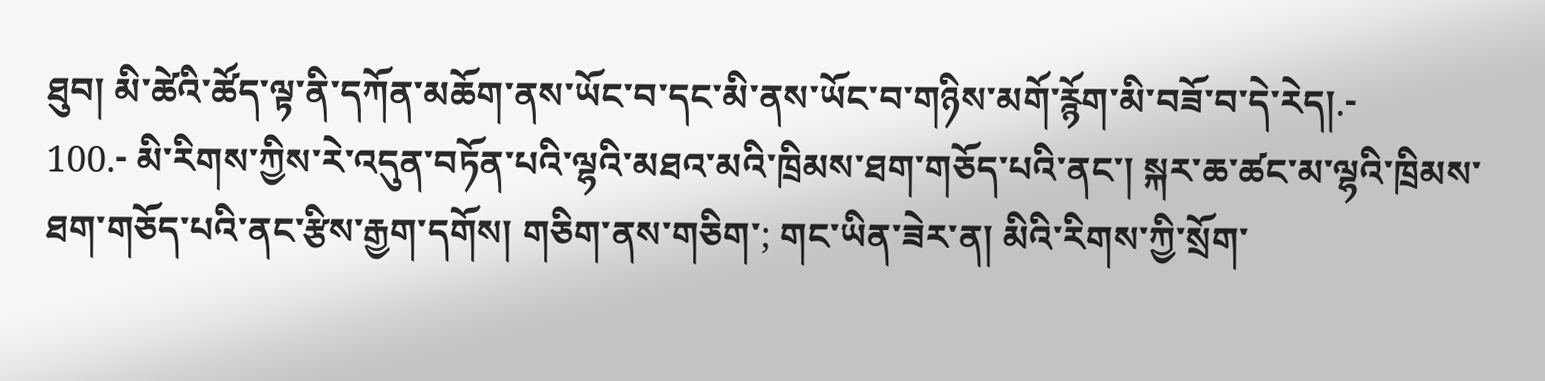ཐུབ། མི་ཚེའི་ཚོད་ལྟ་ནི་དཀོན་མཆོག་ནས་ཡོང་བ་དང་མི་ནས་ཡོང་བ་གཉིས་མགོ་རྙོག་མི་བཟོ་བ་དེ་རེད།.-
100.- མི་རིགས་ཀྱིས་རེ་འདུན་བཏོན་པའི་ལྷའི་མཐའ་མའི་ཁྲིམས་ཐག་གཅོད་པའི་ནང་། སྐར་ཆ་ཚང་མ་ལྷའི་ཁྲིམས་ཐག་གཅོད་པའི་ནང་རྩིས་རྒྱག་དགོས། གཅིག་ནས་གཅིག་; གང་ཡིན་ཟེར་ན། མིའི་རིགས་ཀྱི་སྲོག་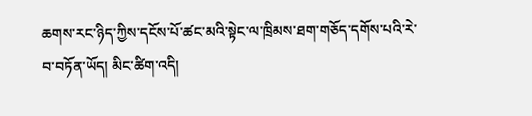ཆགས་རང་ཉིད་ཀྱིས་དངོས་པོ་ཚང་མའི་སྟེང་ལ་ཁྲིམས་ཐག་གཅོད་དགོས་པའི་རེ་བ་བཏོན་ཡོད། མིང་ཚིག་འདི།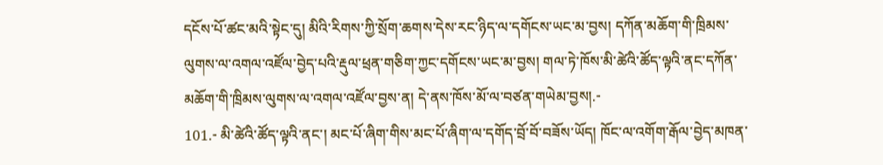དངོས་པོ་ཚང་མའི་སྟེང་དུ། མིའི་རིགས་ཀྱི་སྲོག་ཆགས་དེས་རང་ཉིད་ལ་དགོངས་ཡང་མ་བྱས། དཀོན་མཆོག་གི་ཁྲིམས་ལུགས་ལ་འགལ་འཛོལ་བྱེད་པའི་རྡུལ་ཕྲན་གཅིག་ཀྱང་དགོངས་ཡང་མ་བྱས། གལ་ཏེ་ཁོས་མི་ཚེའི་ཚོད་ལྟའི་ནང་དཀོན་མཆོག་གི་ཁྲིམས་ལུགས་ལ་འགལ་འཛོལ་བྱས་ན། དེ་ནས་ཁོས་མོ་ལ་བཙན་གཡེམ་བྱས།.-
101.- མི་ཚེའི་ཚོད་ལྟའི་ནང་། མང་པོ་ཞིག་གིས་མང་པོ་ཞིག་ལ་དགོད་བྲོ་བོ་བཟོས་ཡོད། ཁོང་ལ་འགོག་རྒོལ་བྱེད་མཁན་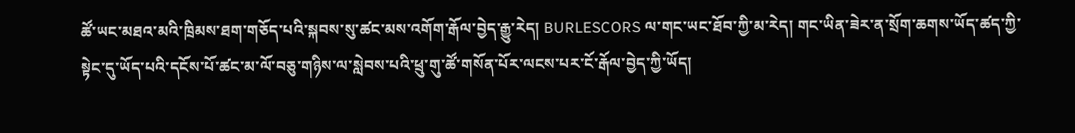ཚོ་ཡང་མཐའ་མའི་ཁྲིམས་ཐག་གཅོད་པའི་སྐབས་སུ་ཚང་མས་འགོག་རྒོལ་བྱེད་རྒྱུ་རེད། BURLESCORS ལ་གང་ཡང་ཐོབ་ཀྱི་མ་རེད། གང་ཡིན་ཟེར་ན་སྲོག་ཆགས་ཡོད་ཚད་ཀྱི་སྟེང་དུ་ཡོད་པའི་དངོས་པོ་ཚང་མ་ལོ་བཅུ་གཉིས་ལ་སླེབས་པའི་ཕྲུ་གུ་ཚོ་གསོན་པོར་ལངས་པར་ངོ་རྒོལ་བྱེད་ཀྱི་ཡོད།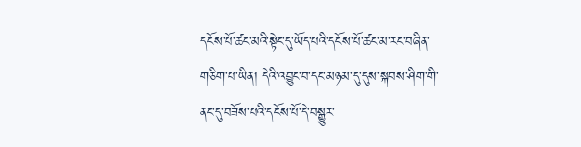དངོས་པོ་ཚང་མའི་སྟེང་དུ་ཡོད་པའི་དངོས་པོ་ཚང་མ་རང་བཞིན་གཅིག་པ་ཡིན། དེའི་འབྱུང་བ་དང་མཉམ་དུ་དུས་སྐབས་ཤིག་གི་ནང་དུ་བཟོས་པའི་དངོས་པོ་དེ་བསྒྱུར་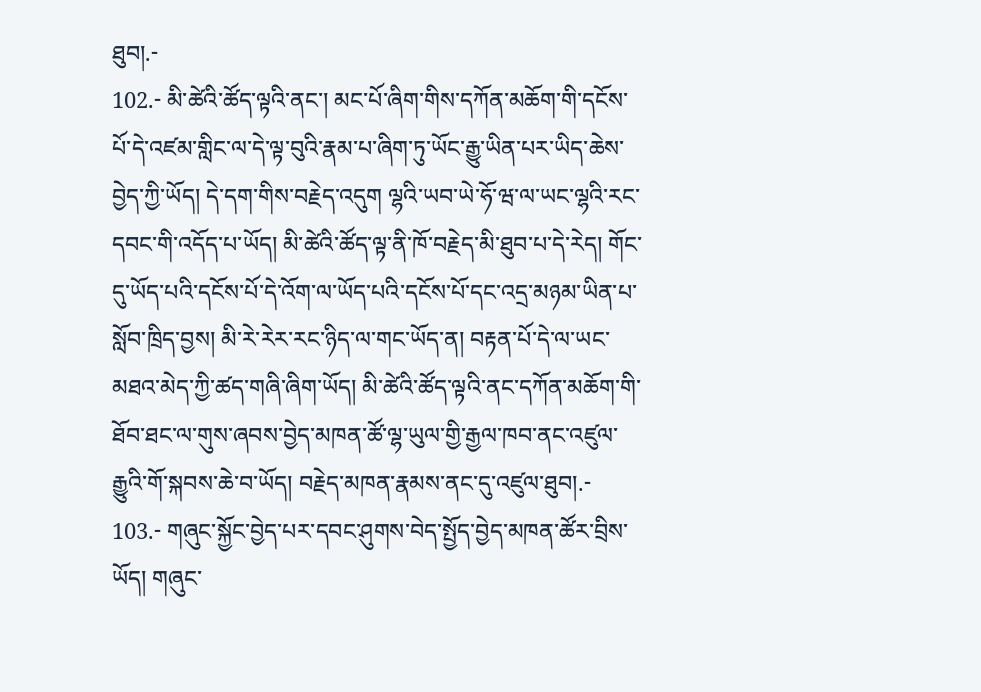ཐུབ།.-
102.- མི་ཚེའི་ཚོད་ལྟའི་ནང་། མང་པོ་ཞིག་གིས་དཀོན་མཆོག་གི་དངོས་པོ་དེ་འཛམ་གླིང་ལ་དེ་ལྟ་བུའི་རྣམ་པ་ཞིག་ཏུ་ཡོང་རྒྱུ་ཡིན་པར་ཡིད་ཆེས་བྱེད་ཀྱི་ཡོད། དེ་དག་གིས་བརྗེད་འདུག ལྷའི་ཡབ་ཡེ་ཧོ་ཝ་ལ་ཡང་ལྷའི་རང་དབང་གི་འདོད་པ་ཡོད། མི་ཚེའི་ཚོད་ལྟ་ནི་ཁོ་བརྗེད་མི་ཐུབ་པ་དེ་རེད། གོང་དུ་ཡོད་པའི་དངོས་པོ་དེ་འོག་ལ་ཡོད་པའི་དངོས་པོ་དང་འདྲ་མཉམ་ཡིན་པ་སློབ་ཁྲིད་བྱས། མི་རེ་རེར་རང་ཉིད་ལ་གང་ཡོད་ན། བརྟན་པོ་དེ་ལ་ཡང་མཐའ་མེད་ཀྱི་ཚད་གཞི་ཞིག་ཡོད། མི་ཚེའི་ཚོད་ལྟའི་ནང་དཀོན་མཆོག་གི་ཐོབ་ཐང་ལ་གུས་ཞབས་བྱེད་མཁན་ཚོ་ལྷ་ཡུལ་གྱི་རྒྱལ་ཁབ་ནང་འཛུལ་རྒྱུའི་གོ་སྐབས་ཆེ་བ་ཡོད། བརྗེད་མཁན་རྣམས་ནང་དུ་འཛུལ་ཐུབ།.-
103.- གཞུང་སྐྱོང་བྱེད་པར་དབང་ཤུགས་བེད་སྤྱོད་བྱེད་མཁན་ཚོར་བྲིས་ཡོད། གཞུང་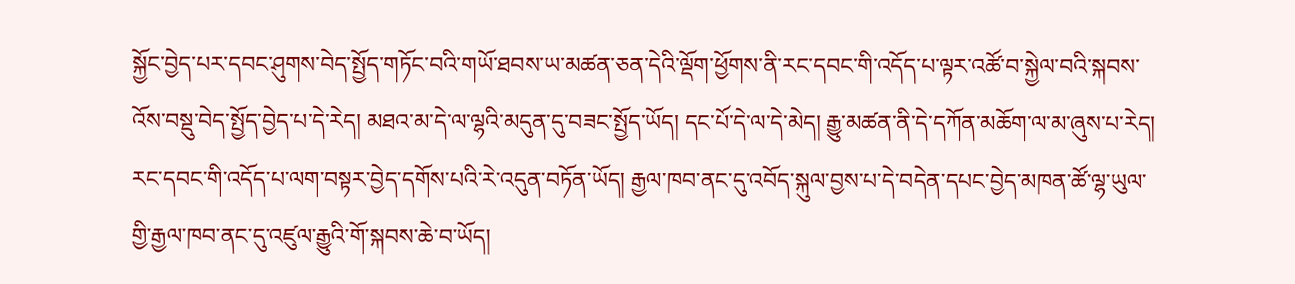སྐྱོང་བྱེད་པར་དབང་ཤུགས་བེད་སྤྱོད་གཏོང་བའི་གཡོ་ཐབས་ཡ་མཚན་ཅན་དེའི་ལྡོག་ཕྱོགས་ནི་རང་དབང་གི་འདོད་པ་ལྟར་འཚོ་བ་སྐྱེལ་བའི་སྐབས་འོས་བསྡུ་བེད་སྤྱོད་བྱེད་པ་དེ་རེད། མཐའ་མ་དེ་ལ་ལྷའི་མདུན་དུ་བཟང་སྤྱོད་ཡོད། དང་པོ་དེ་ལ་དེ་མེད། རྒྱུ་མཚན་ནི་དེ་དཀོན་མཆོག་ལ་མ་ཞུས་པ་རེད། རང་དབང་གི་འདོད་པ་ལག་བསྟར་བྱེད་དགོས་པའི་རེ་འདུན་བཏོན་ཡོད། རྒྱལ་ཁབ་ནང་དུ་འབོད་སྐུལ་བྱས་པ་དེ་བདེན་དཔང་བྱེད་མཁན་ཚོ་ལྷ་ཡུལ་གྱི་རྒྱལ་ཁབ་ནང་དུ་འཛུལ་རྒྱུའི་གོ་སྐབས་ཆེ་བ་ཡོད།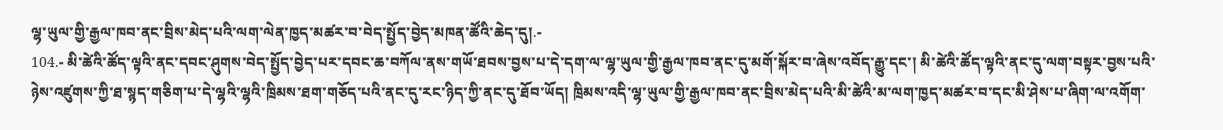ལྷ་ཡུལ་གྱི་རྒྱལ་ཁབ་ནང་བྲིས་མེད་པའི་ལག་ལེན་ཁྱད་མཚར་བ་བེད་སྤྱོད་བྱེད་མཁན་ཚོའི་ཆེད་དུ།.-
104.- མི་ཚེའི་ཚོད་ལྟའི་ནང་དབང་ཤུགས་བེད་སྤྱོད་བྱེད་པར་དབང་ཆ་བཀོལ་ནས་གཡོ་ཐབས་བྱས་པ་དེ་དག་ལ་ལྷ་ཡུལ་གྱི་རྒྱལ་ཁབ་ནང་དུ་མགོ་སྐོར་བ་ཞེས་འབོད་རྒྱུ་དང་། མི་ཚེའི་ཚོད་ལྟའི་ནང་དུ་ལག་བསྟར་བྱས་པའི་ཉེས་འཛུགས་ཀྱི་ཐ་སྙད་གཅིག་པ་དེ་ལྷའི་ལྷའི་ཁྲིམས་ཐག་གཅོད་པའི་ནང་དུ་རང་ཉིད་ཀྱི་ནང་དུ་ཐོབ་ཡོད། ཁྲིམས་འདི་ལྷ་ཡུལ་གྱི་རྒྱལ་ཁབ་ནང་བྲིས་མེད་པའི་མི་ཚེའི་མ་ལག་ཁྱད་མཚར་བ་དང་མི་ཤེས་པ་ཞིག་ལ་འགོག་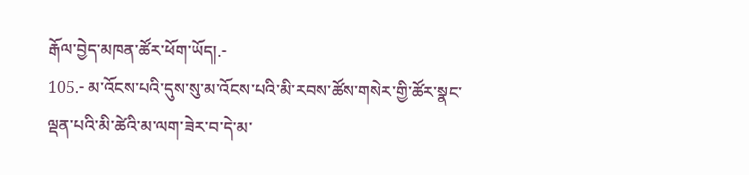རྒོལ་བྱེད་མཁན་ཚོར་ཕོག་ཡོད།.-
105.- མ་འོངས་པའི་དུས་སུ་མ་འོངས་པའི་མི་རབས་ཚོས་གསེར་གྱི་ཚོར་སྣང་ལྡན་པའི་མི་ཚེའི་མ་ལག་ཟེར་བ་དེ་མ་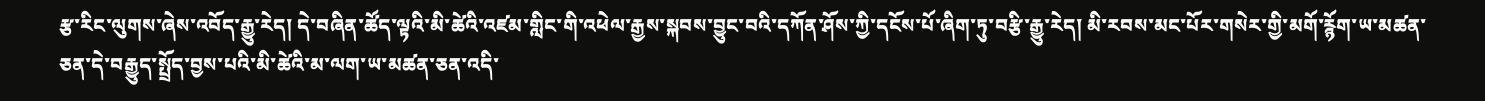རྩ་རིང་ལུགས་ཞེས་འབོད་རྒྱུ་རེད། དེ་བཞིན་ཚོད་ལྟའི་མི་ཚེའི་འཛམ་གླིང་གི་འཕེལ་རྒྱས་སྐབས་བྱུང་བའི་དཀོན་ཤོས་ཀྱི་དངོས་པོ་ཞིག་ཏུ་བརྩི་རྒྱུ་རེད། མི་རབས་མང་པོར་གསེར་གྱི་མགོ་རྙོག་ཡ་མཚན་ཅན་དེ་བརྒྱུད་སྤྲོད་བྱས་པའི་མི་ཚེའི་མ་ལག་ཡ་མཚན་ཅན་འདི་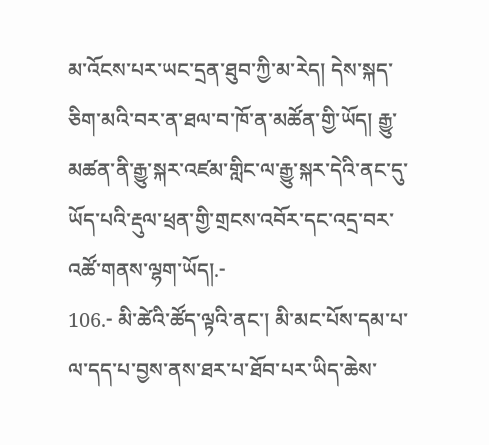མ་འོངས་པར་ཡང་དྲན་ཐུབ་ཀྱི་མ་རེད། དེས་སྐད་ཅིག་མའི་བར་ན་ཐལ་བ་ཁོ་ན་མཚོན་གྱི་ཡོད། རྒྱུ་མཚན་ནི་རྒྱུ་སྐར་འཛམ་གླིང་ལ་རྒྱུ་སྐར་དེའི་ནང་དུ་ཡོད་པའི་རྡུལ་ཕྲན་གྱི་གྲངས་འབོར་དང་འདྲ་བར་འཚོ་གནས་ལྷག་ཡོད།.-
106.- མི་ཚེའི་ཚོད་ལྟའི་ནང་། མི་མང་པོས་དམ་པ་ལ་དད་པ་བྱས་ནས་ཐར་པ་ཐོབ་པར་ཡིད་ཆེས་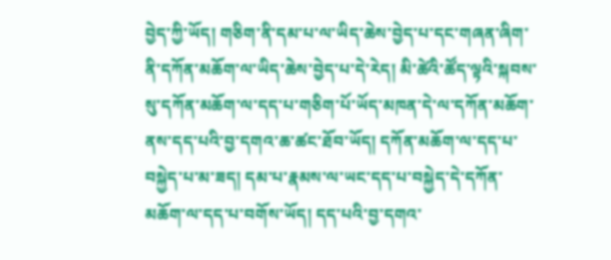བྱེད་ཀྱི་ཡོད། གཅིག་ནི་དམ་པ་ལ་ཡིད་ཆེས་བྱེད་པ་དང་གཞན་ཞིག་ནི་དཀོན་མཆོག་ལ་ཡིད་ཆེས་བྱེད་པ་དེ་རེད། མི་ཚེའི་ཚོད་ལྟའི་སྐབས་སུ་དཀོན་མཆོག་ལ་དད་པ་གཅིག་པོ་ཡོད་མཁན་དེ་ལ་དཀོན་མཆོག་ནས་དད་པའི་བྱ་དགའ་ཆ་ཚང་ཐོབ་ཡོད། དཀོན་མཆོག་ལ་དད་པ་བསྐྱེད་པ་མ་ཟད། དམ་པ་རྣམས་ལ་ཡང་དད་པ་བསྐྱེད་དེ་དཀོན་མཆོག་ལ་དད་པ་བགོས་ཡོད། དད་པའི་བྱ་དགའ་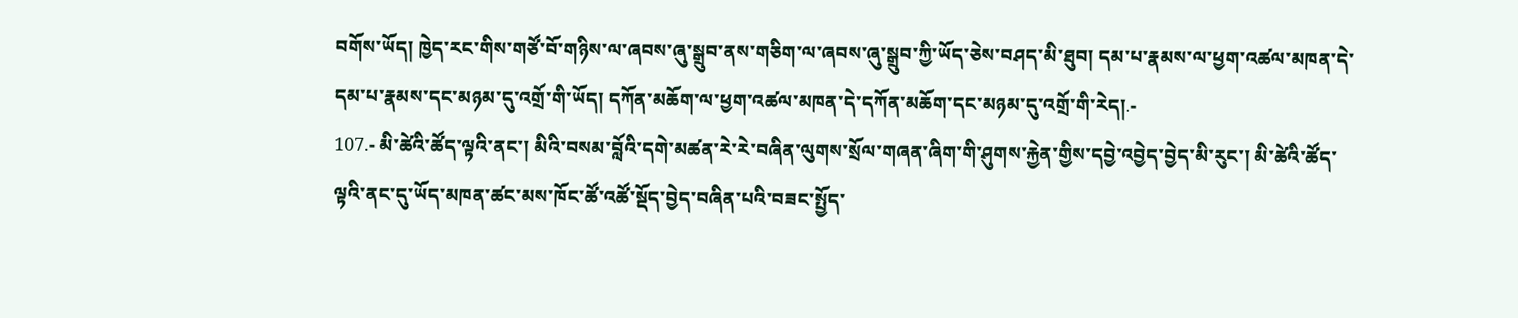བགོས་ཡོད། ཁྱེད་རང་གིས་གཙོ་བོ་གཉིས་ལ་ཞབས་ཞུ་སྒྲུབ་ནས་གཅིག་ལ་ཞབས་ཞུ་སྒྲུབ་ཀྱི་ཡོད་ཅེས་བཤད་མི་ཐུབ། དམ་པ་རྣམས་ལ་ཕྱག་འཚལ་མཁན་དེ་དམ་པ་རྣམས་དང་མཉམ་དུ་འགྲོ་གི་ཡོད། དཀོན་མཆོག་ལ་ཕྱག་འཚལ་མཁན་དེ་དཀོན་མཆོག་དང་མཉམ་དུ་འགྲོ་གི་རེད།.-
107.- མི་ཚེའི་ཚོད་ལྟའི་ནང་། མིའི་བསམ་བློའི་དགེ་མཚན་རེ་རེ་བཞིན་ལུགས་སྲོལ་གཞན་ཞིག་གི་ཤུགས་རྐྱེན་གྱིས་དབྱེ་འབྱེད་བྱེད་མི་རུང་། མི་ཚེའི་ཚོད་ལྟའི་ནང་དུ་ཡོད་མཁན་ཚང་མས་ཁོང་ཚོ་འཚོ་སྡོད་བྱེད་བཞིན་པའི་བཟང་སྤྱོད་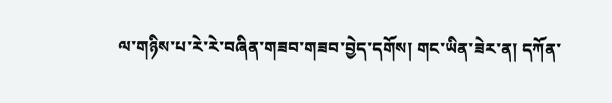ལ་གཉིས་པ་རེ་རེ་བཞིན་གཟབ་གཟབ་བྱེད་དགོས། གང་ཡིན་ཟེར་ན། དཀོན་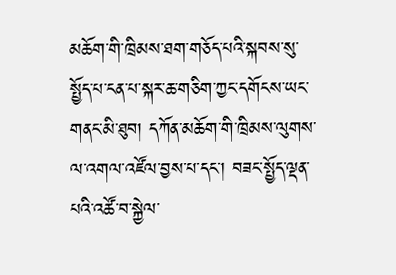མཆོག་གི་ཁྲིམས་ཐག་གཅོད་པའི་སྐབས་སུ་སྤྱོད་པ་ངན་པ་སྐར་ཆ་གཅིག་ཀྱང་དགོངས་ཡང་གནང་མི་ཐུབ། དཀོན་མཆོག་གི་ཁྲིམས་ལུགས་ལ་འགལ་འཛོལ་བྱས་པ་དང་། བཟང་སྤྱོད་ལྡན་པའི་འཚོ་བ་སྐྱེལ་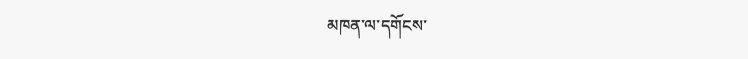མཁན་ལ་དགོངས་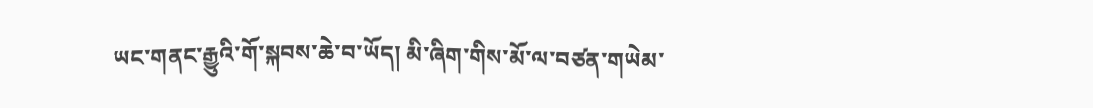ཡང་གནང་རྒྱུའི་གོ་སྐབས་ཆེ་བ་ཡོད། མི་ཞིག་གིས་མོ་ལ་བཙན་གཡེམ་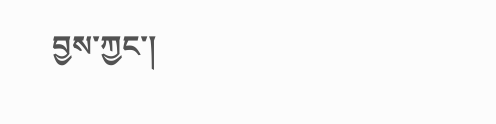བྱས་ཀྱང་།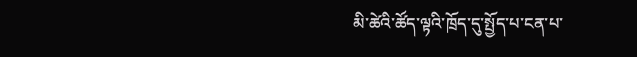མི་ཚེའི་ཚོད་ལྟའི་ཁྲོད་དུ་སྤྱོད་པ་ངན་པ་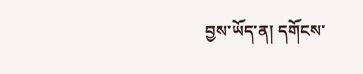བྱས་ཡོད་ན། དགོངས་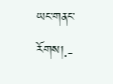ཡང་གནང་རོགས།.-